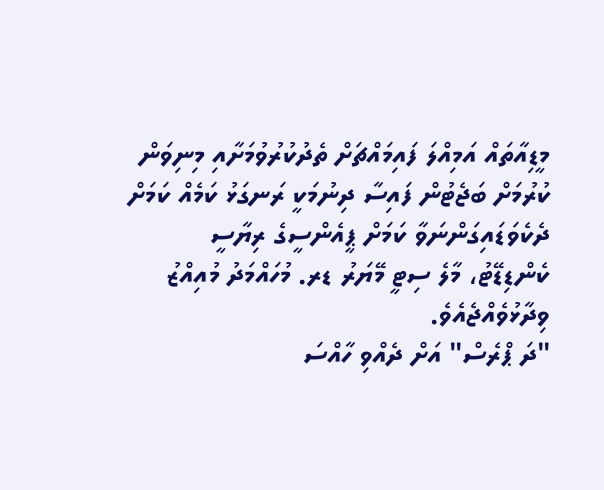މީޑިއާތައް އަމިއްލަ ފައިމައްޗަށް ތެދުކުރުވުމަށާއި މިނިވަން ކުރުމަށް ބަޖެޓުން ފައިސާ ދިނުމަކީ ރަނގަޅު ކަމެއް ކަމަށް ދެކެވަޑައިގަންނަވާ ކަމަށް ޕީއެންސީގެ ރިޔާސީ ކެންޑިޑޭޓު، މާލެ ސިޓީ މޭޔަރު ޑރ. މުހައްމަދު މުއިއްޒު ވިދާޅުވެއްޖެއެވެ.
"ދަ ޕްރެސް" އަށް ދެއްވި ހާއްސަ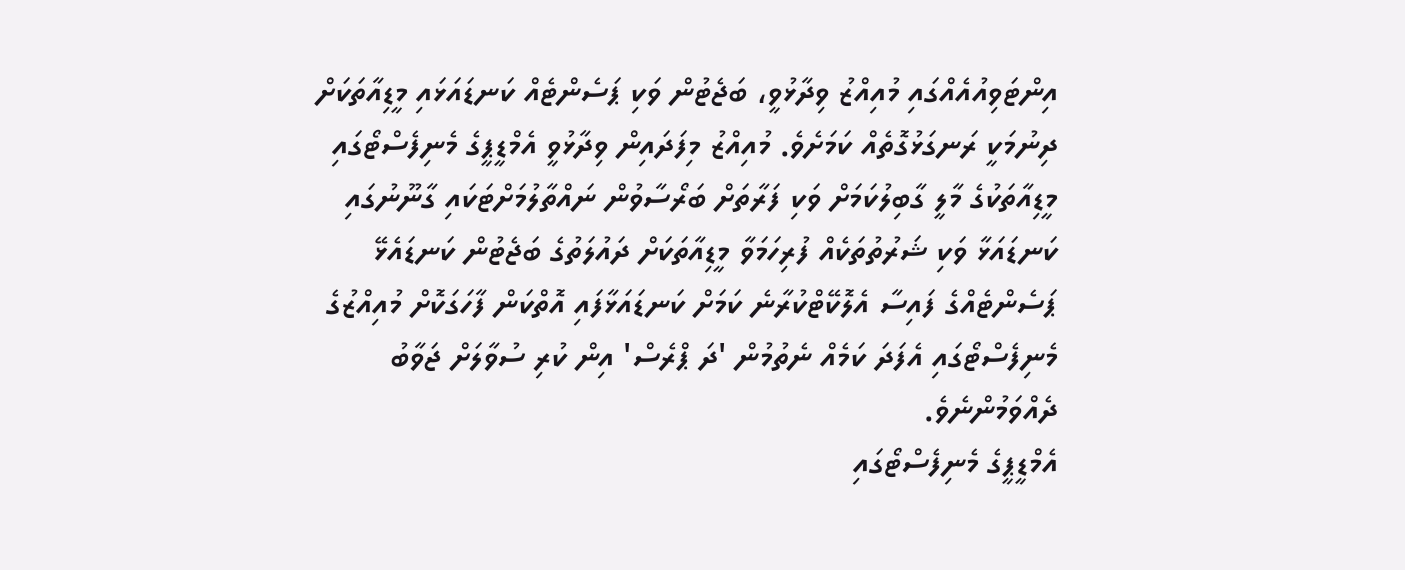އިންޓަވިއުއެއްގައި މުއިއްޒު ވިދާޅުވީ، ބަޖެޓުން ވަކި ޕަސެންޓެއް ކަނޑައަޅައި މީޑިއާތަކަށް ދިނުމަކީ ރަނގަޅުގޮތެއް ކަމަށެވެ. މުއިއްޒު މިފަދައިން ވިދާޅުވީ އެމްޑީޕީގެ މެނިފެސްޓޯގައި މީޑިއާތަކުގެ މާލީ ގާބިލުކަމަށް ވަކި ފަރާތަށް ބަރޯސާވުން ނައްތާލުމަށްޓަކައި ގާނޫނުގައި ކަނޑައަޅާ ވަކި ޝަރުތުތަކެއް ފުރިހަމަވާ މީޑިއާތަކަށް ދައުލަތުގެ ބަޖެޓުން ކަނޑައެޅޭ ޕަސެންޓެއްގެ ފައިސާ އެލޮކޭޓްކުރާނެ ކަމަށް ކަނޑައަޅާފައި އޮތްކަން ފާހަގަކޮށް މުއިއްޒުގެ މެނިފެސްޓޯގައި އެފަދަ ކަމެއް ނެތުމުން 'ދަ ޕްރެސް' އިން ކުރި ސުވާލަށް ޖަވާބު ދެއްވަމުންނެވެ.
އެމްޑީޕީގެ މެނިފެސްޓޯގައި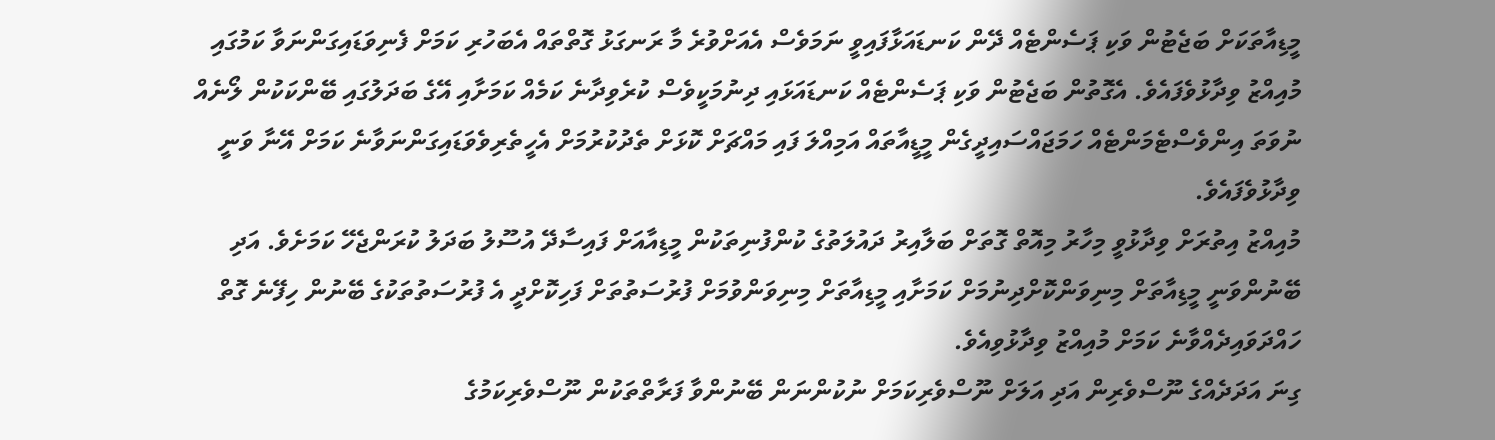މީޑިއާތަކަށް ބަޖެޓުން ވަކި ޕަސެންޓެއް ދޭން ކަނޑައަޅާފައިވީ ނަމަވެސް އެއަށްވުރެ މާ ރަނގަޅު ގޮތްތައް އެބަހުރި ކަމަށް ފެނިވަޑައިގަންނަވާ ކަމުގައި މުއިއްޒު ވިދާޅުވެފައެވެ. އެގޮތުން ބަޖެޓުން ވަކި ޕަސެންޓެއް ކަނޑައަޅައި ދިނުމަކީވެސް ކުރެވިދާނެ ކަމެއް ކަމަށާއި އޭގެ ބަދަލުގައި ބޭންކަކުން ލޯނެއް ނުވަތަ އިންވެސްޓެމަންޓެއް ހަމަޖައްސައިދީގެން މީޑީއާތައް އަމިއްލަ ފައި މައްޗަށް ކޮޅަށް ތެދުކުރުމަށް އެހީތެރިވެވަޑައިގަންނަވާނެ ކަމަށް އޭނާ ވަނީ ވިދާޅުވެފައެވެ.
މުއިއްޒު އިތުރަށް ވިދާޅުވީ މިހާރު މިއޮތް ގޮތަށް ބަލާއިރު ދައުލަތުގެ ކުންފުނިތަކުން މީޑިއާއަށް ފައިސާދޭ އުސޫލު ބަދަލު ކުރަންޖެހޭ ކަމަށެވެ. އަދި ބޭނުންވަނީ މީޑިއާތަށް މިނިވަންކޮށްދިނުމަށް ކަމަށާއި މީޑިއާތަށް މިނިވަންވުމަށް ފުރުސަތުތަށް ފަހިކޮށްދީ އެ ފުރުސަތުތަކުގެ ބޭނުން ހިފޭނެ ގޮތް ހައްދަވައިދެއްވާނެ ކަމަށް މުއިއްޒު ވިދާޅުވިއެވެ.
ގިނަ އަދަދެއްގެ ނޫސްވެރިން އަދި އަލަށް ނޫސްވެރިކަމަށް ނުކުންނަން ބޭނުންވާ ފަރާތްތަކުން ނޫސްވެރިކަމުގެ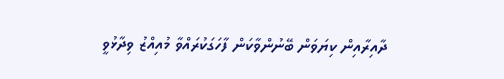ދާއިރާއިން ކިޔަވަން ބޭނުންވާކަން ފާހަގަކުރައްވާ މުއިއްޒު ވިދާޅުވީ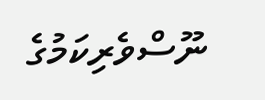ނޫސްވެރިކަމުގެ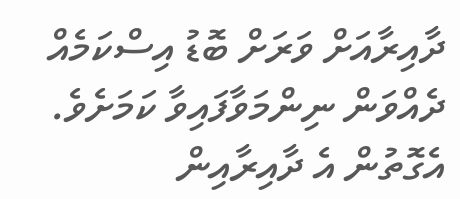ދާއިރާއަށް ވަރަށް ބޮޑު އިސްކަމެއް ދެއްވަން ނިންމަވާފައިވާ ކަމަށެވެ. އެގޮތުން އެ ދާއިރާއިން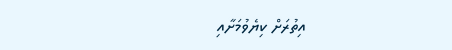އިތުރަށް ކިޔެވުމަށާއި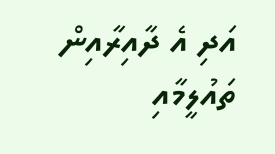އަދި އެ ދާއިރާއިން ތައުލީމާއި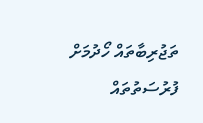ތަޖުރިބާތައް ހޯދުމަށް ފުރުސަތުތައް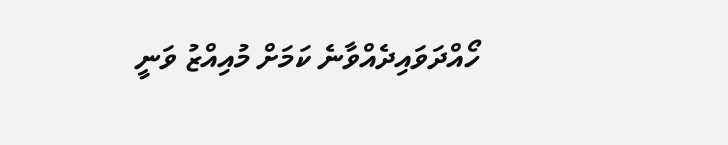ހޯއްދަވައިދެއްވާނެ ކަމަށް މުއިއްޒު ވަނީ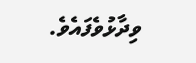ވިދާޅުވެފައެވެ.